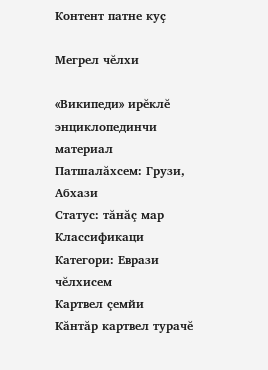Контент патне куҫ

Мегрел чĕлхи

«Википеди» ирĕклĕ энциклопединчи материал
Патшалăхсем: Грузи, Абхази
Статус: тăнăç мар
Классификаци
Категори: Еврази чĕлхисем
Картвел çемйи
Кăнтăр картвел турачĕ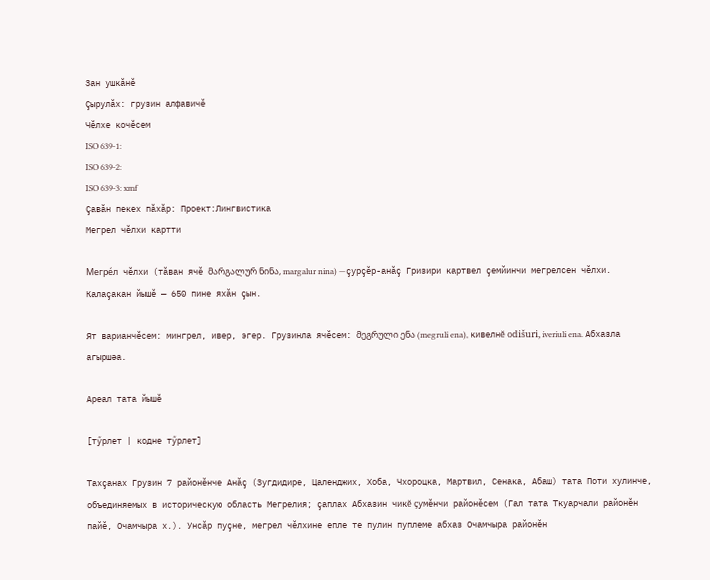Зан ушкăнĕ
Çырулăх: грузин алфавичĕ
Чĕлхе кочĕсем
ISO 639-1:
ISO 639-2:
ISO 639-3: xmf
Çавăн пекех пăхăр: Проект:Лингвистика
Мегрел чĕлхи картти

Мегре́л чĕлхи (тăван ячĕ მარგალურ ნინა, margalur nina) —çурçĕр-анăç Гризири картвел çемйинчи мегрелсен чĕлхи. Калаçакан йышĕ — 650 пине яхăн çын.

Ят варианчĕсем: мингрел, ивер, эгер. Грузинла ячĕсем: მეგრული ენა (megruli ena), кивелнĕ odišuri, iveriuli ena. Абхазла агыршәа.

Ареал тата йышĕ

[тӳрлет | кодне тӳрлет]

Тахçанах Грузин 7 районĕнче Анăç (Зугдидире, Цаленджих, Хоба, Чхороцка, Мартвил, Сенака, Абаш) тата Поти хулинче, объединяемых в историческую область Мегрелия; çаплах Абхазин чикĕ çумĕнчи районĕсем (Гал тата Ткуарчали районĕн пайĕ, Очамчыра х.). Унсăр пуçне, мегрел чĕлхине епле те пулин пуплеме абхаз Очамчыра районĕн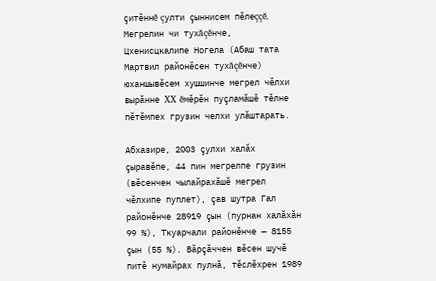çитĕннĕ çулти çыннисем пĕлеççĕ. Мегрелин чи тухăçĕнче, Цхенисцкалипе Ногела (Абаш тата Мартвил районĕсен тухăçĕнче) юханшывĕсем хушшинче мегрел чĕлхи вырăнне XX ĕмĕрĕн пуçламăшĕ тĕлне пĕтĕмпех грузин челхи улăштарать.

Абхазире, 2003 çулхи халăх çыравĕпе, 44 пин мегрелпе грузин (вĕсенчен чылайрахăшĕ мегрел чĕлхипе пуплет), çав шутра Гал районĕнче 28919 çын (пурнан халăхăн 99 %), Ткуарчали районĕнче — 8155 çын (55 %). Вăрçăччен вĕсен шучĕ питĕ нумайрах пулнă, тĕслĕхрен 1989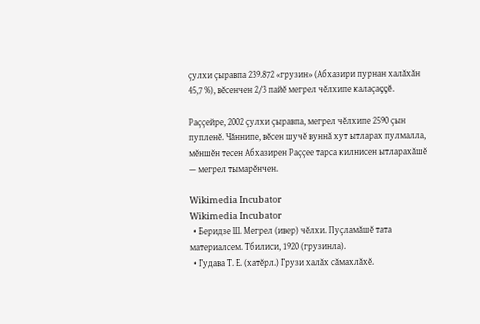çулхи çыравпа 239.872 «грузин» (Абхазири пурнан халăхăн 45,7 %), вĕсенчен 2/3 пайĕ мегрел чĕлхипе калаçаççĕ.

Раççейре, 2002 çулхи çыравпа, мегрел чĕлхипе 2590 çын пупленĕ. Чăннипе, вĕсен шучĕ вуннă хут ытларах пулмалла, мĕншĕн тесен Абхазирен Раççее тарса килнисен ытларахăшĕ — мегрел тымарĕнчен.

Wikimedia Incubator
Wikimedia Incubator
  • Беридзе Ш. Мегрел (ивер) чĕлхи. Пуçламăшĕ тата материалсем. Тбилиси, 1920 (грузинла).
  • Гудава Т. Е. (хатĕрл.) Грузи халăх сăмахлăхĕ.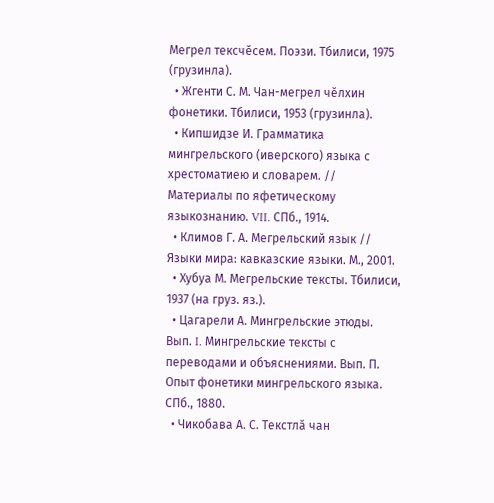Мегрел тексчĕсем. Поэзи. Тбилиси, 1975 (грузинла).
  • Жгенти С. М. Чан-мегрел чĕлхин фонетики. Тбилиси, 1953 (грузинла).
  • Кипшидзе И. Грамматика мингрельского (иверского) языка с хрестоматиею и словарем. // Материалы по яфетическому языкознанию. VII. СПб., 1914.
  • Климов Г. А. Мегрельский язык // Языки мира: кавказские языки. М., 2001.
  • Хубуа М. Мегрельские тексты. Тбилиси, 1937 (на груз. яз.).
  • Цагарели А. Мингрельские этюды. Вып. I. Мингрельские тексты с переводами и объяснениями. Вып. П. Опыт фонетики мингрельского языка. СПб., 1880.
  • Чикобава А. С. Текстлă чан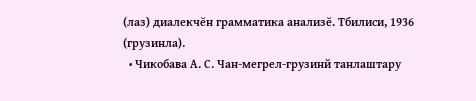(лаз) диалекчĕн грамматика анализĕ. Тбилиси, 1936 (грузинла).
  • Чикобава А. С. Чан-мегрел-грузинй танлаштару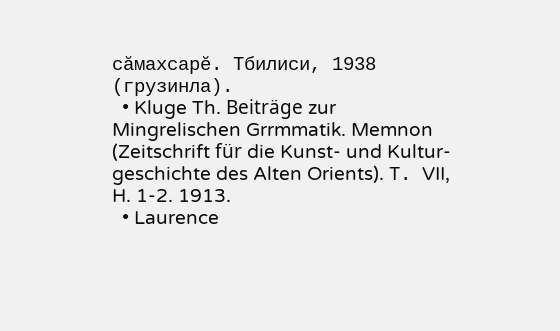сăмахсарĕ. Тбилиси, 1938 (грузинла).
  • Kluge Th. Beiträge zur Mingrelischen Grrmmatik. Memnon (Zeitschrift für die Kunst- und Kultur-geschichte des Alten Orients). Т. VII, H. 1-2. 1913.
  • Laurence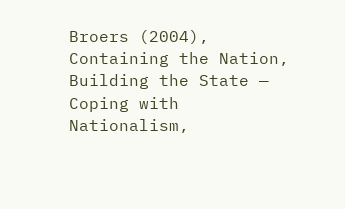Broers (2004), Containing the Nation, Building the State — Coping with Nationalism,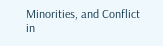Minorities, and Conflict in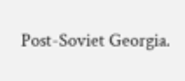Post-Soviet Georgia.